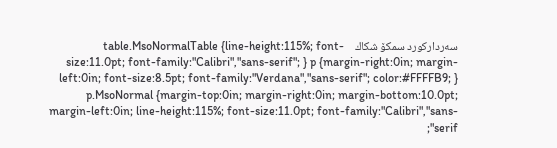سەردارکورد سمكۆ شكاك    table.MsoNormalTable {line-height:115%; font-size:11.0pt; font-family:"Calibri","sans-serif"; } p {margin-right:0in; margin-left:0in; font-size:8.5pt; font-family:"Verdana","sans-serif"; color:#FFFFB9; } p.MsoNormal {margin-top:0in; margin-right:0in; margin-bottom:10.0pt; margin-left:0in; line-height:115%; font-size:11.0pt; font-family:"Calibri","sans-serif";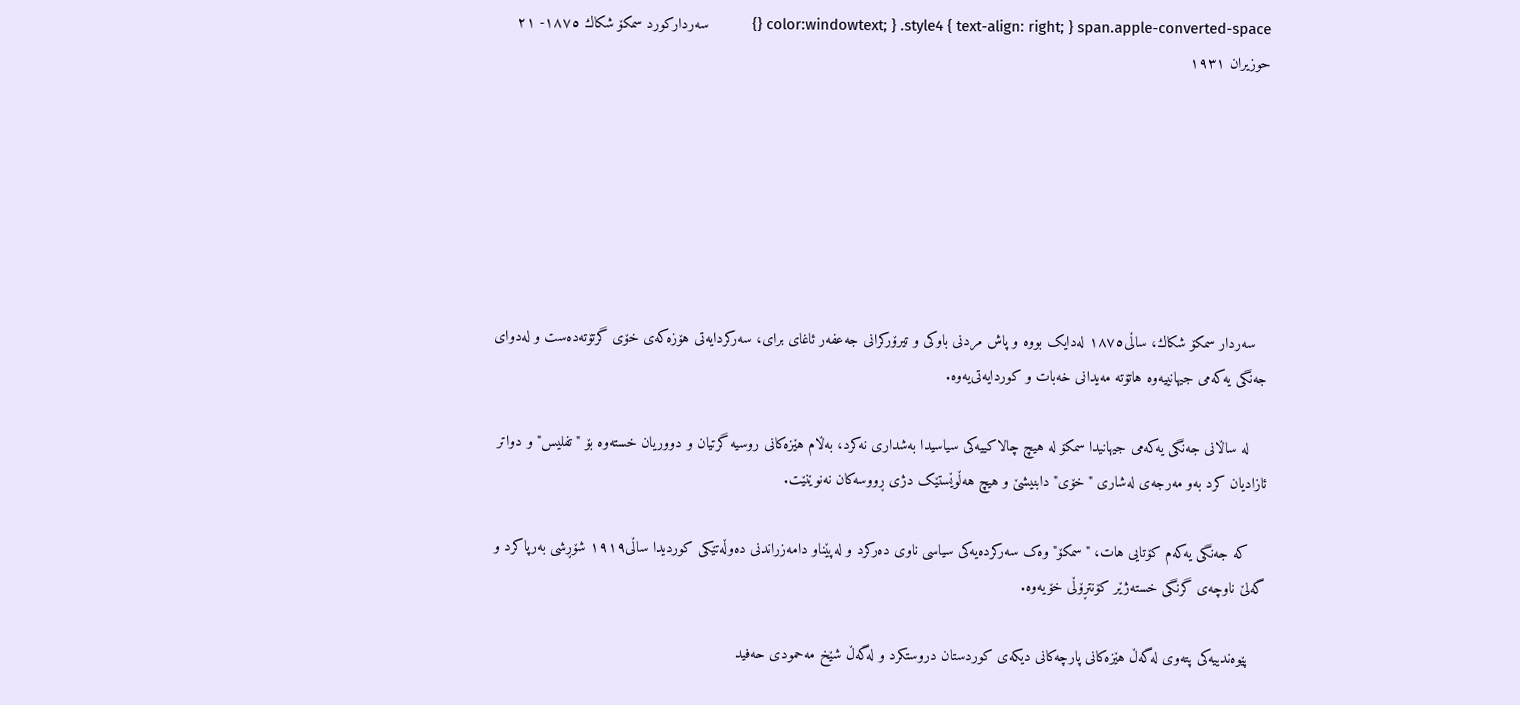color:windowtext; } .style4 { text-align: right; } span.apple-converted-space {}           سەردارکورد سمكۆ شكاك ١٨٧٥- ٢١ حوزیران ١٩٣١







   سەردار سمكۆ شكاك، ساڵی١٨٧٥ له‌دایک بووه ‌و پاش مردنی‌ باوکی‌ و تیرۆرکرانی جه‌عفه‌ر ئاغای‌ برای‌، سه‌رکردایه‌تی‌ هۆزه‌که‌ی‌ خۆی‌ گرتۆته‌ده‌ست و له‌دوای‌ جه‌نگی‌ یه‌که‌می‌ جیهانییه‌وه ‌هاتۆته ‌مەیدانی خه‌بات و کوردایه‌تی‌یه‌وه‌.

    له ‌ساڵانی‌ جه‌نگی‌ یه‌که‌می‌ جیهانیدا سمکۆ له ‌هیچ چالاکییه‌کی‌ سیاسیدا به‌شداری‌ نه‌کرد، به‌ڵام هێزه‌کانی‌ روسیه‌ گرتیان و دووریان خسته‌وه ‌بۆ "تفلیس" و دواتر ئازادیان کرد به‌و مه‌رجه‌ی‌ له‌شاری‌ "خۆی‌" دابنیشێ‌ و هیچ هه‌ڵوێستێک دژی‌ ڕووسه‌کان نه‌نوێنێت.

    که‌ جه‌نگی‌ یه‌که‌م کۆتایی‌ هات، "سمكۆ" وه‌ک سه‌رکرده‌یه‌کی‌ سیاسی ناوی‌ ده‌رکرد و له‌پێناو دامه‌زراندنی‌ دەوڵەتێکی‌ کوردیدا ساڵی١٩١٩ شۆڕشی‌ به‌رپاکرد و گه‌لێ‌ ناوچه‌ی‌ گرنگی‌ خسته‌ژێر کۆنتڕۆڵی‌ خۆیه‌وه‌.

    پێوەندییەكی پتەوی لەگەڵ هێزەكانی پارچەكانی دیكەی كوردستان دروستكرد و لەگەڵ شێخ مەحمودی حەفید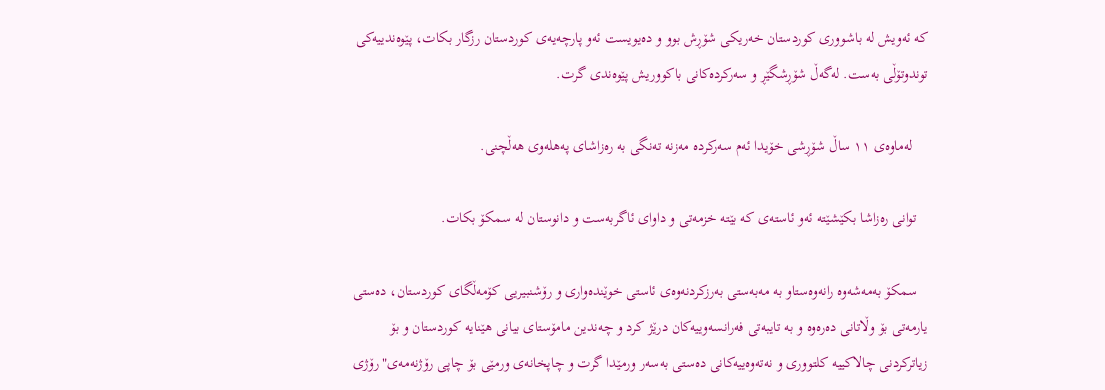كە ئەویش لە باشووری كوردستان خەریكی شۆڕش بوو و دەیویست ئەو پارچەیەی كوردستان رزگار بكات، پێوەندییەكی توندوتۆڵی بەست. لەگەڵ شۆڕشگێڕ و سەركردەكانی باكووریش پێوەندی گرت.

    لەماوەی ١١ ساڵ شۆڕشی خۆیدا ئەم سەرکردە مەزنە تەنگی بە رەزاشای پەهلەوی هەڵچنی.

   توانی رەزاشا بکێشێتە ئەو ئاستەی کە بێتە خزمەتی و داوای ئاگربەست و دانوستان لە سمکۆ بکات.

   سمکۆ بەمەشەوە رانەوەستاو بە مەبەستی بەرزکردنەوەی ئاستی خوێندەواری و رۆشنبیریی کۆمەڵگای کوردستان، دەستی یارمەتی بۆ وڵاتانی دەرەوە و بە تایبەتی فەرانسەوییەکان درێژ کرد و چەندین مامۆستای بیانی هێنایە کوردستان و بۆ زیاترکردنی چالاکییە کلتووری و نەتەوەییەکانی دەستی بەسەر ورمێدا گرت و چاپخانەی ورمێی بۆ چاپی رۆژنەمەی"رۆژی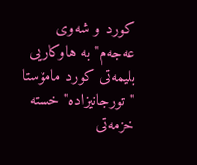کورد و شەوی عەجەم" بە هاوکاریی بلیمەتی کورد مامۆستا "تورجانیزادە"خستە خزمەتی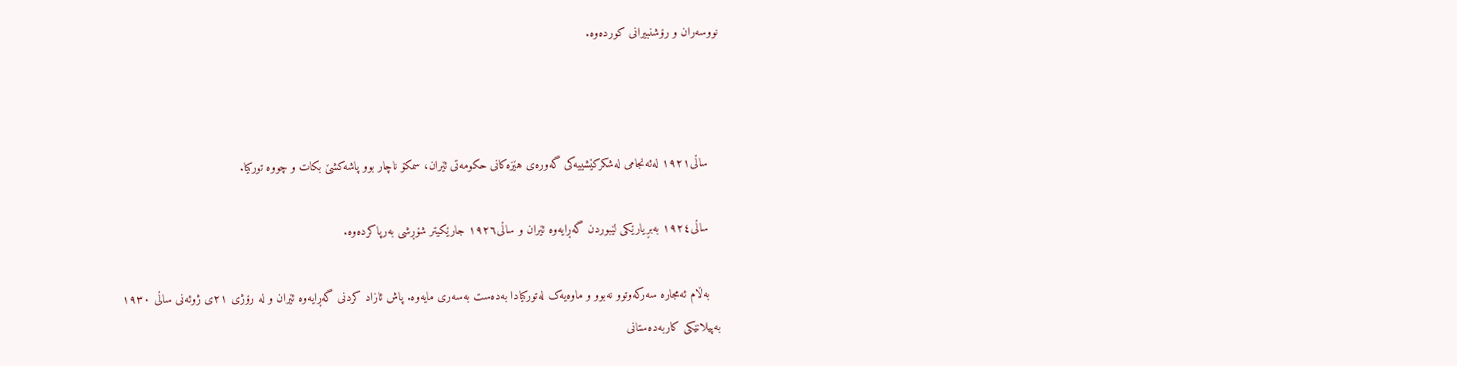نووسەران و رۆشنبیرانی کوردەوە.



   ساڵی١٩٢١ له‌ئه‌نجامی‌ له‌شکرکێشییه‌کی‌ گه‌وره‌ی‌ هێزه‌کانی‌ حکومه‌تی‌ ئێران، سمکۆ ناچار بوو پاشه‌کشێ‌ بکات و چووه‌ تورکیا.

   ساڵی١٩٢٤ به‌بڕیارێکی‌ لێبوردن گه‌ڕایه‌وه‌ ئێران و ساڵی١٩٢٦ جارێکیتر شۆڕشی‌ به‌رپاکرده‌وه‌.

   به‌ڵام ئه‌مجاره‌ سەرکەوتوو نەبوو و ماوه‌یه‌ک له‌تورکیادا به‌ده‌ست به‌سه‌ری‌ مایه‌وه‌. پاش ئازاد کردنی‌ گه‌ڕایه‌وه ‌ئێران و له‌ رۆژی ٢١ی ژوئه‌نی ساڵی‌ ١٩٣٠ به‌پیلانێکی‌ کاربه‌ده‌ستانی‌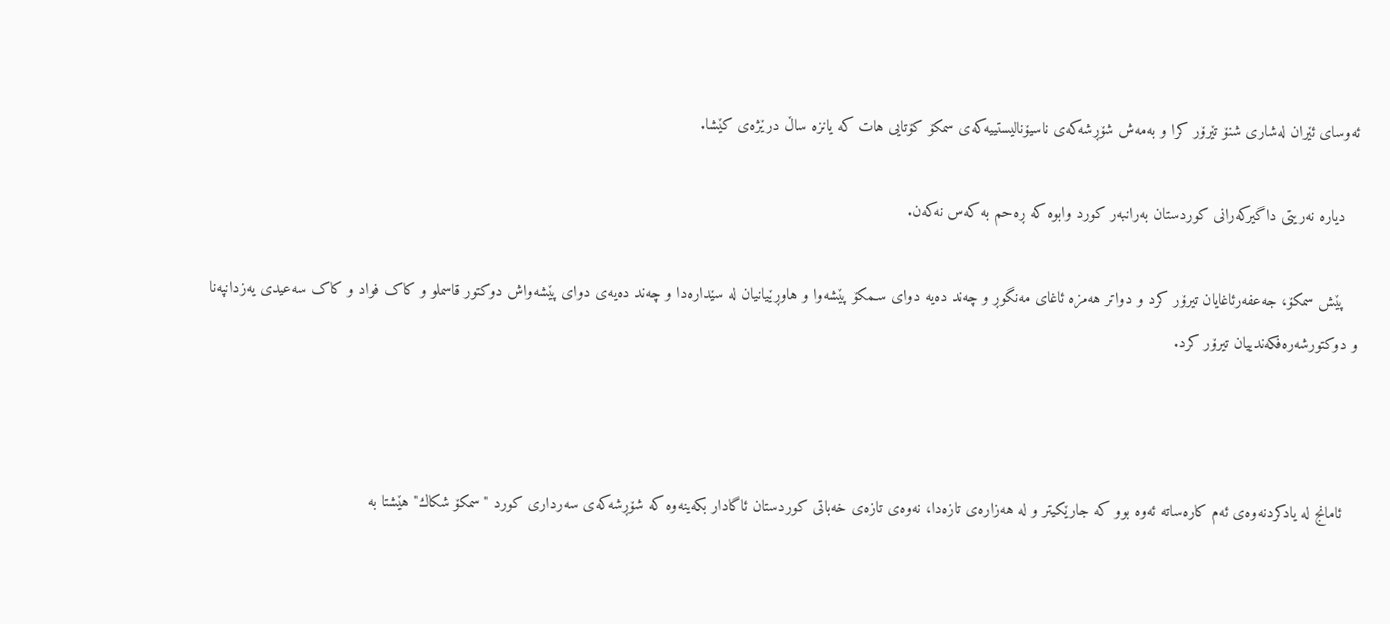ئه‌وسای‌ ئێران له‌شاری‌ شنۆ تێرۆر کرا و به‌مه‌ش شۆڕشه‌که‌ی‌ ناسیۆنالیستییەکەی سمکۆ کۆتایی‌ هات که‌ یانزه ‌ساڵ درێژه‌ی‌ کێشا.

   دیارە نەریتی داگیرکەرانی کوردستان بەرانبەر کورد وابوە کە ڕەحم بە کەس نەکەن.

   پێش سمکۆ، جەعفەرئاغایان تیرۆر کرد و دواتر هەمزە ئاغای مەنگوڕ و چەند دەیە دوای سـمکۆ پێشەوا و هاوڕێیانیان لە سێدارەدا و چەند دەیەی دوای پێشەواش دوکتور قاسملو و کاک فواد و کاک سەعیدی یەزدانپەنا و دوکتورشەرەفکەندییان تیرۆر کرد.



   ئامانج لە یادكردنەوەی ئەم كارەساتە ئەوە بوو كە جارێكیتر و لە هەزارەی تازەدا، نەوەی تازەی خەباتی كوردستان ئاگادار بكەینەوە كە شۆڕشەكەی سەرداری كورد "سمكۆ شكاك" هێشتا بە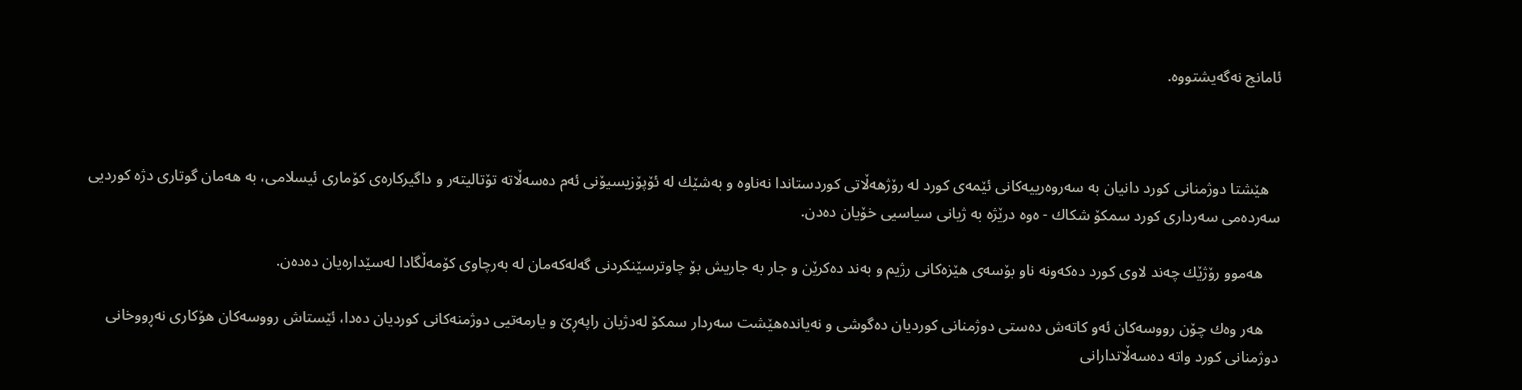ئامانج نەگەیشتووە.



   هێشتا دوژمنانی كورد دانیان بە سەروەرییەكانی ئێمەی كورد لە رۆژهەڵاتی كوردستاندا نەناوە و بەشێك لە ئۆپۆزیسیۆنی ئەم دەسەڵاتە تۆتالیتەر و داگیركارەی كۆماری ئیسلامی، بە هەمان گوتاری دژە كوردیی سەردەمی سەرداری كورد سمكۆ شكاك - ەوە درێژە بە ژیانی سیاسیی خۆیان دەدن.

    هەموو رۆژێك چەند لاوی كورد دەكەونە ناو بۆسەی هێزەكانی رژیم و بەند دەكرێن و جار بە جاریش بۆ چاوترسێنكردنی گەلەكەمان لە بەرچاوی كۆمەڵگادا لەسێدارەیان دەدەن.

    هەر وەك چۆن رووسەكان ئەو كاتەش دەستی دوژمنانی كوردیان دەگوشی و نەیاندەهێشت سەردار سمكۆ لەدژیان راپەڕێ و یارمەتیی دوژمنەكانی كوردیان دەدا، ئێستاش رووسەكان هۆكاری نەڕووخانی دوژمنانی كورد واتە دەسەڵاتدارانی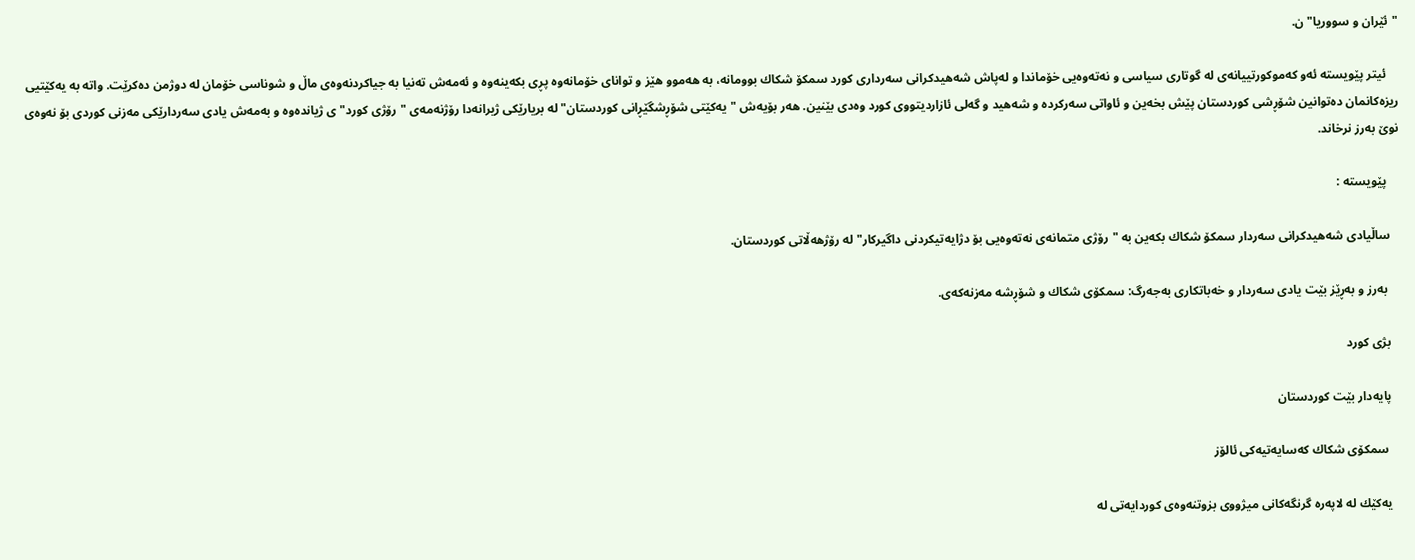"ئێران و سووریا" ن.

    ئیتر پێویستە ئەو كەموكورتییانەی لە گوتاری سیاسی و نەتەوەیی خۆماندا و لەپاش شەهیدكرانی سەرداری كورد سمكۆ شكاك بوومانە، بە هەموو هێز و توانای خۆمانەوە پڕی بكەینەوە و ئەمەش تەنیا بە جیاكردنەوەی ماڵ و شوناسی خۆمان لە دوژمن دەكرێت. واتە بە یەكێتیی ریزەكانمان دەتوانین شۆڕشی كوردستان پێش بخەین و ئاواتی سەركردە و شەهید و گەلی ئازاردیتووی كورد وەدی بێنین. هەر بۆیەش "یەکێتی شۆڕشگێڕانی کوردستان" لە بریارێکی ژیرانەدا رۆژنەمەی "رۆژی کورد" ی ژیاندەوە و بەمەش یادی سەردارێکی مەزنی کوردی بۆ نەوەی نوێ بەرز نرخاند.

    پێویستە :

   ساڵیادی شەهیدكرانی سەردار سمكۆ شكاك بكەین بە "رۆژی متمانەی نەتەوەیی بۆ دژایەتیكردنی داگیركار" لە رۆژهەڵاتی كوردستان.

    بەرز و بەڕێز بێت یادی سەردار و خەباتكاری بەجەرگ: سمكۆی شكاك و شۆڕشە مەزنەكەی.

   بژی كورد

   پایەدار بێت كوردستان

    سمكۆی‌ شكاك كه‌سایه‌تیه‌كی‌ ئالۆز

   یه‌كێك له‌ لاپه‌ره‌ گرنگه‌كانی‌ میژووی‌ بزوتنه‌وه‌ی‌ كوردایه‌تی‌ له‌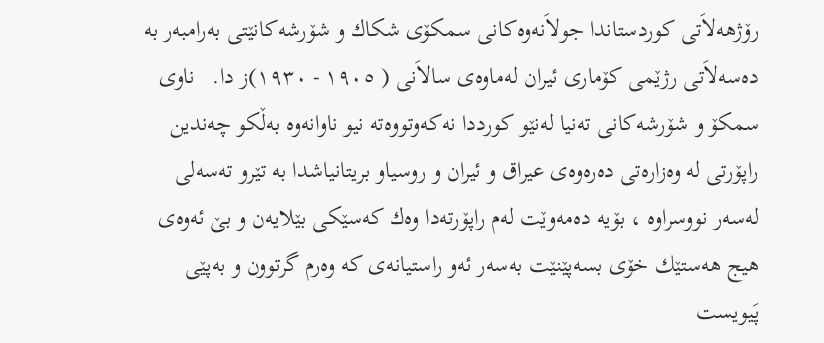رۆژهه‌لاَتی‌ كوردستاندا جولاَنه‌وه‌كانی‌ سمكۆی‌ شكاك و شۆرشه‌كانێتی‌ به‌رامبه‌ر به‌ ده‌سه‌لاَتی‌ رژێمی‌ كۆماری‌ ئیران له‌ماوه‌ی‌ سالاَنی‌ ( ١٩٠٥ - ١٩٣٠)ز دا.   ناوی‌ سمكۆ و شۆرشه‌كانی‌ ته‌نیا له‌نێو كورددا نه‌كه‌وتووه‌ته‌ نیو ناوانه‌وه‌ به‌ڵكو چه‌ندین راپۆرتی‌ له‌ وه‌زاره‌تی‌ ده‌ره‌وه‌ی‌ عیراق و ئیران و روسیاو بریتانیاشدا به‌ تێرو ته‌سه‌لی‌ له‌سه‌ر نووسراوه‌ ، بۆیه‌ ده‌مه‌وێت له‌م راپۆرته‌دا وه‌ك كه‌سێكی‌ بێلایه‌ن و بێ‌ ئه‌وه‌ی‌ هیج هه‌ستێك خۆی‌ بسه‌پێنێت به‌سه‌ر ئه‌و راستیانه‌ی‌ كه‌ وه‌رم گرتوون و به‌پێی‌ پَیویست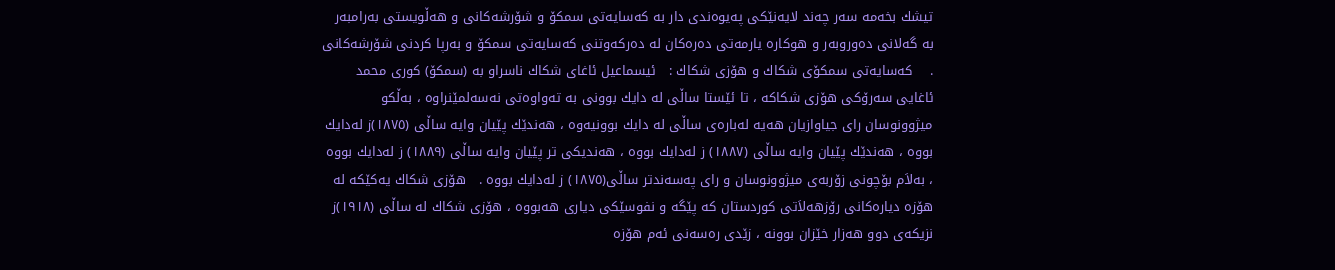تیشك بخه‌مه‌ سه‌ر چه‌ند لایه‌نێكی‌ په‌یوه‌ندی‌ دار به‌ كه‌سایه‌تی‌ سمكۆ و شۆرشه‌كانی‌ و هه‌ڵویستی‌ به‌رامبه‌ر به‌ گه‌لانی‌ ده‌وروبه‌ر و هوكاره‌ یارمه‌تی‌ ده‌ره‌كان له‌ ده‌ركه‌وتنی‌ كه‌سایه‌تی‌ سمكۆ و به‌رپا كردنی‌ شۆرشه‌كانی‌ .    كه‌سایه‌تی‌ سمكۆی‌ شكاك و هۆزی‌ شكاك :   ئیسماعیل ئاغای‌ شكاك ناسراو به‌ (سمكۆ) كوری‌ محمد ئاغایی‌ سه‌رۆكی‌ هۆزی‌ شكاكه‌ ، تا ئێستا ساڵی‌ له‌ دایك بوونی‌ به‌ ته‌واوه‌تی‌ نه‌سه‌لمێنراوه‌ ، به‌ڵكو میژوونوسان رای‌ جیاوازیان هه‌یه‌ له‌باره‌ی‌ ساڵی‌ له‌ دایك بوونیه‌وه‌ ، هه‌ندێك پێیان وایه‌ ساڵی‌ (١٨٧٥)ز له‌دایك بووه‌ ، هه‌ندێك پێیان وایه‌ ساڵی‌ (١٨٨٧) ز له‌دایك بووه‌ ، هه‌ندیكی‌ تر پێیان وایه‌ ساڵی‌ (١٨٨٩) ز له‌دایك بووه‌ ، به‌لاَم بۆچونی‌ زۆربه‌ی‌ میژوونوسان و رای‌ په‌سه‌ندتر ساڵی‌(١٨٧٥) ز له‌دایك بووه‌ .   هۆزی‌ شكاك یه‌كێكه‌ له‌ هۆزه‌ دیاره‌كانی‌ رۆزهه‌لاَتی‌ كوردستان كه‌ پێگه‌ و نفوسێكی‌ دیاری‌ هه‌بووه‌ ، هۆزی‌ شكاك له‌ ساڵی‌ (١٩١٨)ز نزیكه‌ی‌ دوو هه‌زار خێزان بوونه‌ ، زێدی‌ ره‌سه‌نی‌ ئه‌م هۆزه‌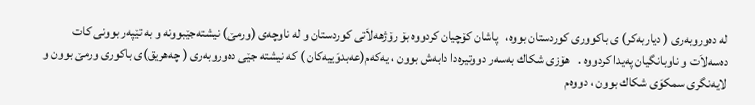له‌ ده‌وروبه‌ری‌ ( دیاربه‌كر) ی‌ باكووری‌ كوردستان بووه‌،   پاشان كۆچیان كردووه‌ بۆ رۆژهه‌لاَتی‌ كوردستان و له‌ ناوچه‌ی‌ (ورمێ‌) نیشته‌جێبوونه‌ و به‌ تێپه‌ر بوونی‌ كات ده‌سه‌لاَت و ناوبانگیان په‌یدا كردووه‌ .   هۆزی‌ شكاك به‌سه‌ر دووتیره‌دا دابه‌ش بوون ، یه‌كه‌م(عه‌بدوَییه‌كان ) كه‌ نیشته‌ جێی‌ ده‌وروبه‌ری‌ ( چه‌هریق)ی‌ باكوری‌ ورمێ‌ بوون و لایه‌نگری‌ سمكوَی‌ شكاك بوون ، دووه‌م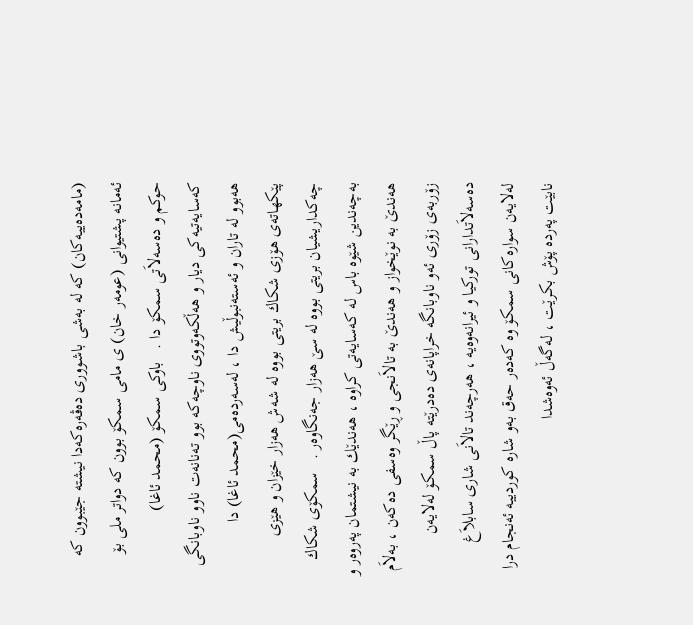(مامه‌ده‌ییه‌كان) كه‌ له‌ به‌شی‌ باشووری‌ ده‌ڤه‌ره‌كه‌دا نیشته‌ جێبوون كه‌ ئه‌مانه‌ پشتیوانی‌ (عومه‌ر خان) ی‌ مامی‌ سمكۆ بوون كه‌ دواتر ملی‌ بۆ حوكم و ده‌سه‌لاَتی‌ سمكۆ دا .   باوكی‌ سمكۆ (محمد ئاغا) كه‌سایه‌تیه‌كی‌ دیار و هه‌ڵكه‌وتووی‌ ناوچه‌كه‌ بوو ته‌نانه‌ت ناوو ناوبانگی‌ هه‌بوو له‌ تاران و ئه‌سته‌نبوڵیش دا ، له‌سه‌رده‌می‌(محمد ئاغا) دا پێكهاته‌ی‌ هۆزی‌ شكاك بریتی‌ بووه‌ له‌ شه‌ش هه‌زار خێزان و هێزی‌ چه‌كداریشیان بریتی‌ بووه‌ له‌ سێ‌ هه‌زار جه‌نگاوه‌ر .   سمكۆی‌ شكاك به‌چه‌ندین شێوه‌ باس له‌ كه‌سایه‌تی‌ كراوه‌ ، هه‌ندێك به‌ نیشتمان په‌روه‌ر و هه‌ندێ‌ به‌ نوێخواز و هه‌ندێ‌ به‌ تالاَنجی‌ و ڕێگر وه‌سفی‌ ده‌كه‌ن ، به‌لاَم زۆربه‌ی‌ زۆری‌ ئه‌و ناوبانگه‌ خراپانه‌ی‌ ده‌درێته‌ پاڵ سمكۆ له‌لایه‌ن ده‌سه‌لاَتدارانی‌ توركیا و ئیرانه‌وه‌یه‌ ، هه‌رچه‌ند تالاَنی‌ شاری‌ سابلاَغ له‌لایه‌ن سواره‌كانی‌ سمكۆ وه‌ كه‌ده‌ر حه‌ق به‌و شاره‌ كوردییه‌ ئه‌نجام درا نابێت په‌رده‌ پۆش بكرێت ، له‌گه‌ڵ ئه‌وه‌شدا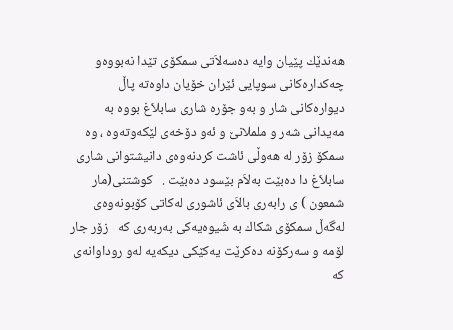هه‌ندێك پێیان وایه‌ ده‌سه‌لاَتی‌ سمكۆی‌ تێدا نه‌بووه‌و چه‌كداره‌كانی‌ سوپایی‌ ئێران خۆیان داوه‌ته‌ پاڵ دیواره‌كانی‌ شار و به‌و جۆره‌ شاری‌ سابلاَغ بووه‌ به‌ مه‌یدانی‌ شه‌ر و ململانێ و ئه‌و دۆخه‌ی‌ لێكه‌وته‌وه‌ ، وه‌ سمكۆ زۆر له‌ هه‌وڵی‌ ئاشت كردنه‌وه‌ی‌ دانیشتوانی‌ شاری‌ سابلاَغ دا ده‌بێت به‌لاَم بێسود ده‌بێت .   كوشتنی‌(مار شمعون ) ی‌ رابه‌ری‌ بالاَی‌ ئاشوری‌ له‌كاتی‌ كۆبونه‌وه‌ی‌ له‌گه‌ڵ سمكۆی‌ شكاك به‌ شَیوه‌یه‌كی‌ به‌ربه‌ری‌ كه‌   زۆر جار لۆمه‌ و سه‌ركۆنه‌ ده‌كرێت یه‌كێكی‌ دیكه‌یه‌ له‌و روداوانه‌ی‌ كه‌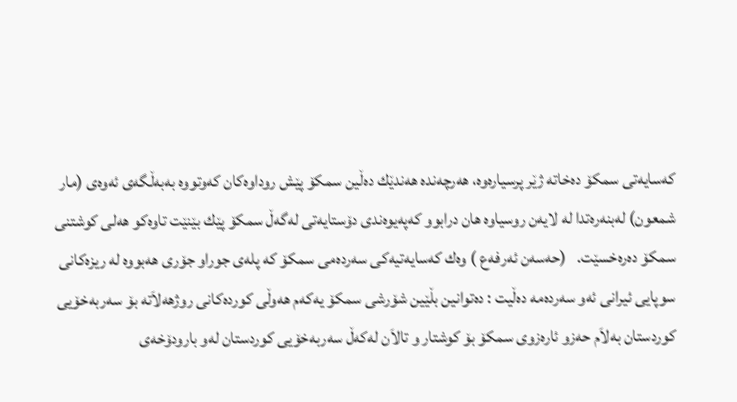كه‌سایه‌تی‌ سمكۆ ده‌خاته‌ ژێر پرسیاره‌وه‌، هه‌رچه‌نده‌ هه‌ندێك ده‌ڵین سمكۆ پێش روداوه‌كان كه‌وتووه‌ به‌به‌ڵگه‌ی‌ ئه‌وه‌ی‌ (مار شمعون) له‌بنه‌ره‌تدا له‌ لایه‌ن روسیاوه‌ هان درابوو كه‌په‌یوه‌ندی‌ دۆستایه‌تی‌ له‌گه‌ڵ سمكۆ پێك بێنێت تاوه‌كو هه‌لی‌ كوشتنی‌ سمكۆ ده‌ره‌خسێت.   (حه‌سه‌ن ئه‌رفه‌ع ) وه‌ك كه‌سایه‌تیه‌كی‌ سه‌رده‌می‌ سمكۆ كه‌ پله‌ی‌ جوراو جۆری‌ هه‌بووه‌ له‌ ریزه‌كانی‌ سوپایی‌ ئیرانی‌ ئه‌و سه‌رده‌مه‌ ده‌ڵیت : ده‌توانین بڵێین شۆرشی‌ سمكۆ یه‌كه‌م هه‌وڵی‌ كورده‌كانی‌ روژهه‌لاَته‌ بۆ سه‌ربه‌خۆیی‌ كوردستان به‌لاَم حه‌زو ئاره‌زوی‌ سمكۆ بۆ كوشتار و تالاَن له‌كه‌ڵ سه‌ربه‌خۆیی‌ كوردستان له‌و بارودۆخه‌ی‌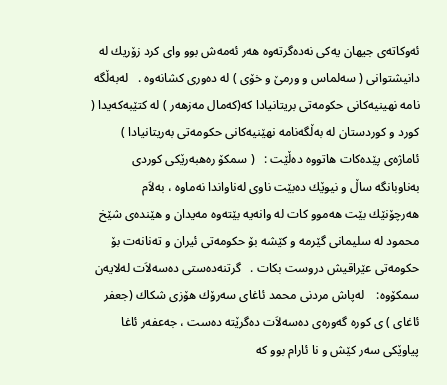ئه‌وكاته‌ی‌ جیهان یه‌كی‌ نه‌ده‌گرته‌وه‌ هه‌ر ئه‌مه‌ش بوو وای‌ كرد زۆریك له‌ دانیشتوانی‌ ( سه‌لماس و ورمێ‌ و خۆی‌ ) له‌ ده‌وری‌ كشانه‌وه‌ .   له‌به‌ڵگه‌ نامه‌ نهینیه‌كانی‌ حكومه‌تی‌ بریتانیادا كه‌(كه‌مال مه‌زهه‌ر ) له‌ كتێبه‌كه‌یدا ( كورد و كوردستان له‌ به‌ڵگه‌نامه‌ نهێنیه‌كانی‌ حكومه‌تی‌ به‌ریتانیادا ) ئاماژه‌ی‌ پێده‌كات هاتووه‌ ده‌ڵێت :   ( سمكۆ ره‌هبه‌رێكی‌ كوردی‌ به‌ناوبانگه‌ ساڵ و نیوێك ده‌بێت ناوی‌ له‌ناواندا نه‌ماوه‌ ، به‌لاَم هه‌رچۆنێك بێت هه‌موو كات له‌ وانه‌یه‌ بێته‌وه‌ مه‌یدان و هێنده‌ی‌ شێخ محمود له‌ سلیمانی‌ گێرمه‌ و كێشه‌ بۆ حكومه‌تی‌ ئیران و ته‌نانه‌ت بۆ حكومه‌تی‌ عێراقیش دروست بكات .   گرتنه‌ده‌ستی‌ ده‌سه‌لاَت له‌لایه‌ن سمكۆوه‌:    له‌پاش مردنی‌ محمد ئاغای‌ سه‌رۆك هۆزی‌ شكاك (جعفر ئاغای‌ ) ی‌ كوره‌ گه‌وره‌ی‌ ده‌سه‌لاَت ده‌گرێته‌ ده‌ست ، جه‌عفه‌ر ئاغا پیاوێكی‌ سه‌ر كێش و نا ئارام بوو كه‌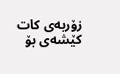زۆربه‌ی‌ كات كێشه‌ی‌ بۆ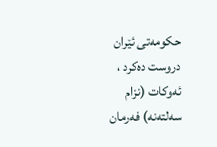حكومه‌تی‌ ئێران دروست ده‌كرد ، ئه‌وكات (نزام سه‌لته‌نه‌) فه‌رمان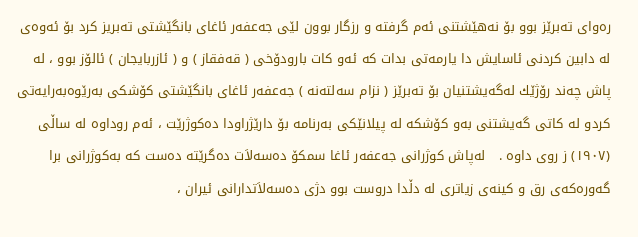ره‌وای‌ ته‌برێز بوو بۆ نه‌هێشتنی‌ ئه‌م گرفته‌ و رزگار بوون لێی‌ جه‌عفه‌ر ئاغای‌ بانگێشتی‌ ته‌بریز كرد بۆ ئه‌وه‌ی‌ له‌ دابین كردنی‌ ئاسایش دا یارمه‌تی‌ بدات كه‌ ئه‌و كات بارودۆخی‌ ( قه‌فقاز ) و ( ئازربایجان ) ئالۆز بوو ، له‌ پاش چه‌ند رۆژێك له‌گه‌یشتنیان بۆ ته‌برێز ( نزام سه‌لته‌نه‌ ) جه‌عفه‌ر ئاغای‌ بانگێشتی‌ كۆشكی‌ به‌رێوه‌به‌رایه‌تی‌ كردو له‌ كاتی‌ گه‌یشتنی‌ به‌و كۆشكه‌ له‌ پیلانێكی‌ به‌رنامه‌ بۆ دارێژراودا ده‌كوژرێت ، ئه‌م روداوه‌ له‌ ساڵی‌ (١٩٠٧) ز روی‌ داوه‌ .   له‌پاش كوژرانی‌ جه‌عفه‌ر ئاغا سمكۆ ده‌سه‌لاَت ده‌گرێته‌ ده‌ست كه‌ به‌كوژرانی‌ برا گه‌وره‌كه‌ی‌ رق و كینه‌ی‌ زیاتری‌ له‌ دڵدا دروست بوو دژی‌ ده‌سه‌لاَتدارانی‌ ئیران ،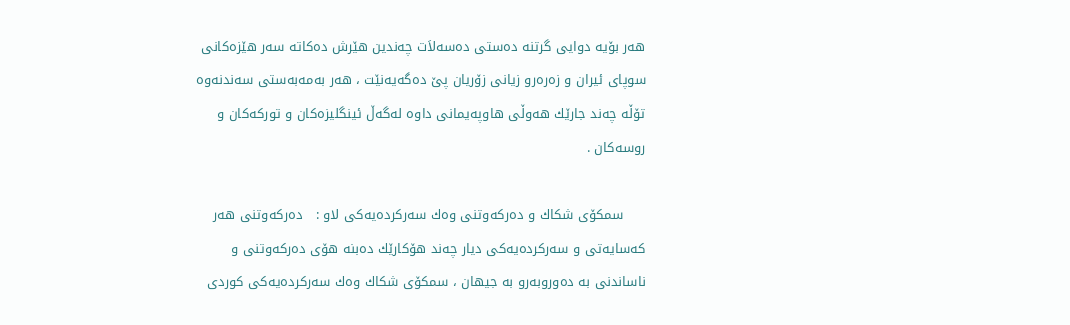هه‌ر بۆیه‌ دوایی‌ گرتنه‌ ده‌ستی‌ ده‌سه‌لاَت چه‌ندین هێرش ده‌كاته‌ سه‌ر هێزه‌كانی‌ سوپای‌ ئیران و زه‌ره‌رو زیانی‌ زۆریان پێ‌ ده‌گه‌یه‌نێت ، هه‌ر به‌مه‌به‌ستی‌ سه‌ندنه‌وه‌ تۆڵه‌ چه‌ند جارێك هه‌وڵی‌ هاوپه‌یمانی‌ داوه‌ له‌گه‌ڵ ئینگلیزه‌كان و توركه‌كان و روسه‌كان .

     سمكۆی‌ شكاك و ده‌ركه‌وتنی‌ وه‌ك سه‌ركرده‌یه‌كی‌ لاو :   ده‌ركه‌وتنی‌ هه‌ر كه‌سایه‌تی‌ و سه‌ركرده‌یه‌كی‌ دیار چه‌ند هۆكارێك ده‌بنه‌ هۆی‌ ده‌ركه‌وتنی‌ و ناساندنی‌ به‌ ده‌وروبه‌رو به‌ جیهان ، سمكۆی‌ شكاك وه‌ك سه‌ركرده‌یه‌كی‌ كوردی‌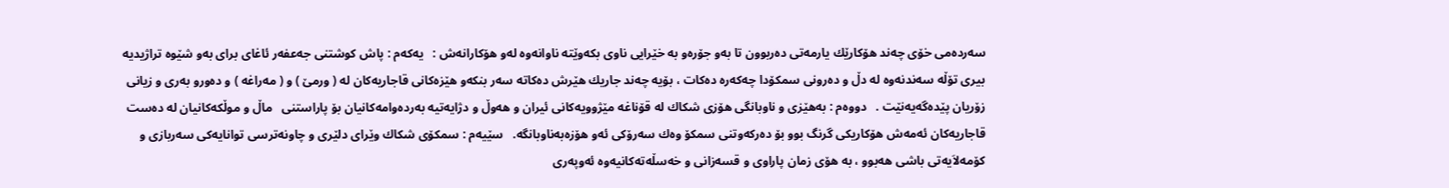سه‌رده‌می‌ خۆی‌ چه‌ند هۆكارێك یارمه‌تی‌ ده‌ربوون تا به‌و جۆره‌و به‌ خێرایی‌ ناوی‌ بكه‌وێته‌ ناوانه‌وه‌ له‌و هۆكارانه‌ش :   یه‌كه‌م : پاش كوشتنی‌ جه‌عفه‌ر ئاغای‌ برای‌ به‌و شێوه‌ تراژیدیه‌ بیری‌ تۆڵه‌ سه‌ندنه‌وه‌ له‌ دڵ و ده‌رونی‌ سمكۆدا چه‌كه‌ره‌ ده‌كات ، بۆیه‌ چه‌ند جاریك هێرش ده‌كاته‌ سه‌ر بنكه‌و هێزه‌كانی‌ قاجاریه‌كان له‌ ( ورمێ‌ ) و ( مه‌راغه‌ ) و ده‌ورو به‌ری‌ و زیانی‌ زۆریان پێده‌گه‌یه‌نێت .   دووه‌م : به‌هێزی‌ و ناوبانگی‌ هۆزی‌ شكاك له‌ قۆناغه‌ مێژوویه‌كانی‌ ئیران و هه‌وڵ و دژایه‌تیه‌ به‌رده‌وامه‌كانیان بۆ پاراستنی‌   ماڵ و موڵكه‌كانیان له‌ ده‌ست قاجاریه‌كان ئه‌مه‌ش هۆكاریكی‌ گرنگ بوو بۆ ده‌ركه‌وتنی‌ سمكۆ وه‌ك سه‌رۆكی‌ ئه‌و هۆزه‌به‌ناوبانگه‌.   سێیه‌م : سمكۆی‌ شكاك وێرای‌ دلێری‌ و چاونه‌ترسی‌ توانایه‌كی‌ سه‌ربازی‌ و كۆمه‌لاَیه‌تی‌ باشی‌ هه‌بوو ، به‌ هۆی‌ زمان پاراوی و قسه‌زانی‌ و خه‌سڵه‌ته‌كانیه‌وه‌ ئه‌وپه‌ری‌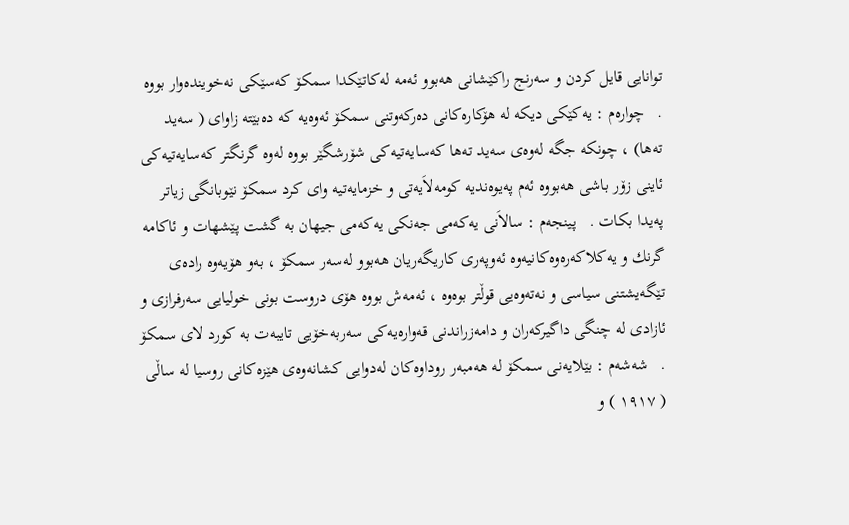توانایی‌ قایل كردن و سه‌رنج راكێشانی‌ هه‌بوو ئه‌مه‌ له‌كاتێكدا سمكۆ كه‌سێكی‌ نه‌خوینده‌وار بووه‌ .   چواره‌م : یه‌كێكی‌ دیكه‌ له‌ هۆكاره‌كانی‌ ده‌ركه‌وتنی‌ سمكۆ ئه‌وه‌یه‌ كه‌ ده‌بێته‌ زاوای‌ ( سه‌ید ته‌ها) ، چونكه‌ جگه‌ له‌وه‌ی‌ سه‌ید ته‌ها كه‌سایه‌تیه‌كی‌ شۆرشگێر بووه‌ له‌وه‌ گرنگتر كه‌سایه‌تیه‌كی‌ ئاینی‌ زۆر باشی‌ هه‌بووه‌ ئه‌م په‌یوه‌ندیه‌ كومه‌لاَیه‌تی‌ و خزمایه‌تیه‌ وای‌ كرد سمكۆ نێوبانگی‌ زیاتر په‌یدا بكات .   پینجه‌م : سالاَنی‌ یه‌كه‌می‌ جه‌نكی‌ یه‌كه‌می‌ جیهان به‌ گشت پێشهات و ئاكامه‌ گرنك و یه‌كلاكه‌ره‌وه‌كانیه‌وه‌ ئه‌وپه‌ری‌ كاریگه‌ریان هه‌بوو له‌سه‌ر سمكۆ ، به‌و هۆیه‌وه‌ راده‌ی‌ تێگه‌یشتنی‌ سیاسی‌ و نه‌ته‌وه‌یی‌ قوڵتر بوه‌وه‌ ، ئه‌مه‌ش بووه‌ هۆی‌ دروست بونی‌ خولیایی‌ سه‌رفرازی‌ و ئازادی‌ له‌ چنگی‌ داگیركه‌ران و دامه‌زراندنی‌ قه‌واره‌یه‌كی‌ سه‌ربه‌خۆیی‌ تایبه‌ت به‌ كورد لای‌ سمكۆ .   شه‌شه‌م : بێلایه‌نی‌ سمكۆ له‌ هه‌مبه‌ر روداوه‌كان له‌دوایی‌ كشانه‌وه‌ی‌ هێزه‌كانی‌ روسیا له‌ ساڵی‌ ( ١٩١٧ ) و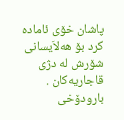پاشان خۆی‌ ئاماده‌ كرد بۆ هه‌لاَیسانی‌ شۆرش له‌ دژی‌ قاجاریه‌كان .   بارودۆخی‌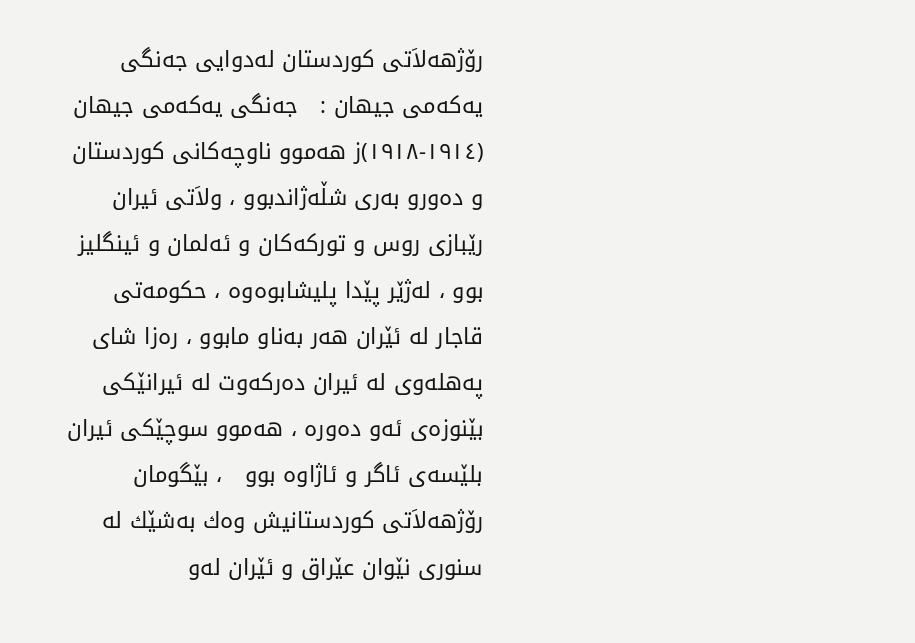رۆژهه‌لاَتی‌ كوردستان له‌دوایی‌ جه‌نگی‌ یه‌كه‌می‌ جیهان :   جه‌نگی‌ یه‌كه‌می‌ جیهان (١٩١٤-١٩١٨)ز هه‌موو ناوچه‌كانی‌ كوردستان و ده‌ورو به‌ری‌ شڵه‌ژاندبوو ، ولاَتی‌ ئیران رێبازی‌ روس و توركه‌كان و ئه‌لمان و ئینگلیز بوو ، له‌ژێر پێدا پلیشابوه‌وه‌ ، حكومه‌تی‌ قاجار له‌ ئێران هه‌ر به‌ناو مابوو ، ره‌زا شای‌ په‌هله‌وی‌ له‌ ئیران ده‌ركه‌وت له‌ ئیرانێكی‌ بێنوزه‌ی‌ ئه‌و ده‌وره‌ ، هه‌موو سوچێكی‌ ئیران بلێسه‌ی‌ ئاگر و ئاژاوه‌ بوو   ، بێگومان رۆژهه‌لاَتی‌ كوردستانیش وه‌ك به‌شێك له‌ سنوری‌ نێوان عێراق و ئێران له‌و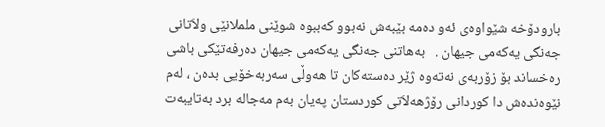بارودۆخه‌ شێواوه‌ی‌ ئه‌و ده‌مه‌ بێبه‌ش نه‌بوو كه‌ببوه‌ شوێنی‌ ململانێی‌ ولاَتانی‌ جه‌نگی‌ یه‌كه‌می‌ جیهان .   به‌هاتنی‌ جه‌نگی‌ یه‌كه‌می‌ جیهان ده‌رفه‌تێكی‌ باشی‌ ره‌خساند بۆ زۆربه‌ی‌ نه‌ته‌وه‌ ژێر ده‌سته‌كان تا هه‌وڵی‌ سه‌ربه‌خۆیی‌ بده‌ن ، له‌م نێوه‌نده‌ش دا كوردانی‌ رۆژهه‌لاَتی‌ كوردستان په‌یان به‌م مه‌جاله‌ برد به‌تایبه‌ت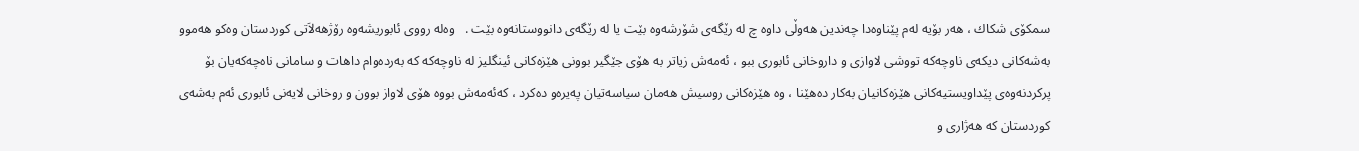سمكۆی‌ شكاك ، هه‌ر بۆیه‌ له‌م پێناوه‌دا چه‌ندین هه‌وڵی‌ داوه‌ چ له‌ رێگه‌ی‌ شۆرشه‌وه‌ بێت یا له‌ رێگه‌ی‌ دانووستانه‌وه‌ بێت .   وه‌له‌ رووی‌ ئابوریشه‌وه‌ رۆژهه‌لاَتی‌ كوردستان وه‌كو هه‌موو به‌شه‌كانی‌ دیكه‌ی‌ ناوچه‌كه‌ تووشی‌ لاوازی‌ و داروخانی‌ ئابوری‌ ببو ، ئه‌مه‌ش زیاتر به‌ هۆی‌ جێگیر بوونی‌ هێزه‌كانی‌ ئینگلیز له‌ ناوچه‌كه‌ كه‌ به‌رده‌وام داهات و سامانی‌ ناه‌چه‌كه‌یان بۆ پركردنه‌وه‌ی‌ پێداویستیه‌كانی‌ هێزه‌كانیان به‌كار ده‌هێنا ، وه‌ هێزه‌كانی‌ روسیش هه‌مان سیاسه‌تیان په‌یره‌و ده‌كرد ، كه‌ئه‌مه‌ش بووه‌ هۆی‌ لاواز بوون و روخانی‌ لایه‌نی‌ ئابوری‌ ئه‌م به‌شه‌ی‌ كوردستان كه‌ هه‌ژاری‌ و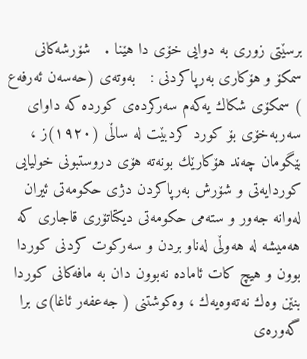برسێتی‌ زوری‌ به‌ دوایی‌ خۆی‌ دا هێنا .   شۆرشه‌كانی‌ سمكۆ و هۆكاری‌ به‌رپاكردنی‌ :   به‌وته‌ی‌ (حه‌سه‌ن ئه‌رفه‌ع ) سمكۆی‌ شكاك یه‌كه‌م سه‌ركرده‌ی‌ كورده‌ كه‌ داوای‌ سه‌ربه‌خۆی‌ بۆ كورد كردبێت له‌ ساڵی‌ (١٩٢٠)ز ، بێگومان چه‌ند هۆكارێك بونه‌ته‌ هۆی‌ دروستبونی‌ خولیایی‌ كوردایه‌تی‌ و شۆرش به‌رپاكردن دژی‌ حكومه‌تی‌ ئیران له‌وانه‌ جه‌ور و سته‌می‌ حكومه‌تی‌ دیكتاتۆری‌ قاجاری‌ كه‌ هه‌میشه‌ له‌ هه‌وڵی‌ له‌ناو بردن و سه‌ركوت كردنی‌ كوردا بوون و هیچ كات ئاماده‌ نه‌بوون دان به‌ مافه‌كانی‌ كوردا بنێن وه‌ك نه‌ته‌وه‌یه‌ك ، وه‌كوشتنی‌ ( جه‌عفه‌ر ئاغا)ی‌ برا گه‌وره‌ی‌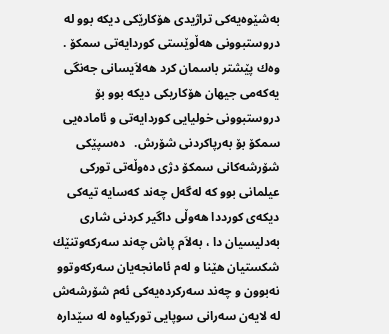به‌شێوه‌یه‌كی‌ تراژیدی‌ هۆكارێكی‌ دیكه‌ بوو له‌ دروستبوونی‌ هه‌ڵوێستی‌ كوردایه‌تی‌ سمكۆ .   وه‌ك پێشتر باسمان كرد هه‌لاَیسانی‌ جه‌نگی‌ یه‌كه‌می‌ جیهان هۆكاریكی‌ دیكه‌ بوو بۆ دروستبوونی‌ خولیایی‌ كوردایه‌تی‌ و ئاماده‌یی‌ سمكۆ بۆ به‌رپاكردنی‌ شۆرش.   ده‌سپێكی‌ شۆرشه‌كانی‌ سمكۆ دژی‌ ده‌وڵه‌تی‌ توركی‌ عیلمانی‌ بوو كه‌ له‌گه‌ل چه‌ند كه‌سایه‌ تیه‌كی‌ دیكه‌ی‌ كورددا هه‌وڵی‌ داگیر كردنی‌ شاری‌ به‌دلیسیان دا ، به‌لاَم پاش چه‌ند سه‌ركه‌وتنێك شكستیان هێنا و له‌م ئامانجه‌یان سه‌ركه‌وتوو نه‌بوون و چه‌ند سه‌ركرده‌یه‌كی‌ ئه‌م شۆرشه‌ش له‌ لایه‌ن سه‌رانی‌ سوپایی‌ توركیاوه‌ له‌ سێداره‌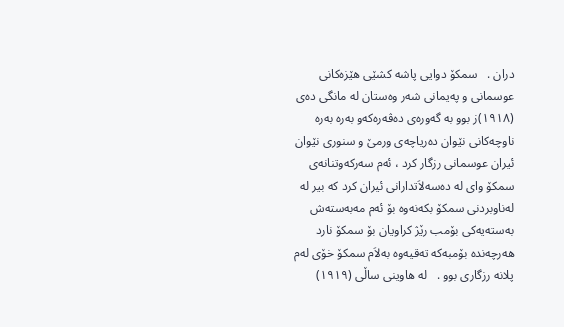دران .   سمكۆ دوایی‌ پاشه‌ كشێی‌ هێزه‌كانی‌ عوسمانی‌ و په‌یمانی‌ شه‌ر وه‌ستان له‌ مانگی‌ ده‌ی‌ (١٩١٨)ز بوو به‌ گه‌وره‌ی‌ ده‌ڤه‌ره‌كه‌و به‌ره‌ به‌ره‌ ناوچه‌كانی‌ نێوان ده‌ریاچه‌ی‌ ورمێ‌ و سنوری‌ نێوان ئیران عوسمانی‌ رزگار كرد ، ئه‌م سه‌ركه‌وتنانه‌ی‌ سمكۆ وای‌ له‌ ده‌سه‌لاَتدارانی‌ ئیران كرد كه‌ بیر له‌ له‌ناوبردنی‌ سمكۆ بكه‌نه‌وه‌ بۆ ئه‌م مه‌به‌سته‌ش به‌سته‌یه‌كی‌ بۆمب رێژ كراویان بۆ سمكۆ نارد هه‌رچه‌نده‌ بۆمبه‌كه‌ ته‌قیه‌وه‌ به‌لاَم سمكۆ خۆی‌ له‌م پلانه‌ رزگاری‌ بوو .   له‌ هاوینی‌ ساڵی‌ (١٩١٩)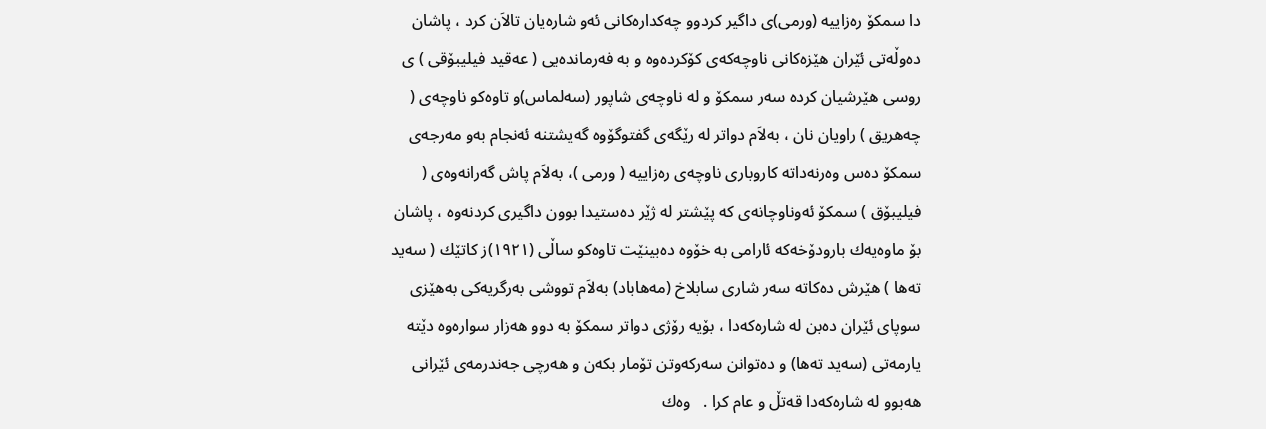دا سمكۆ ره‌زاییه‌ (ورمی‌)ی‌ داگیر كردوو چه‌كداره‌كانی‌ ئه‌و شاره‌یان تالاَن كرد ، پاشان ده‌وڵه‌تی‌ ئێران هێزه‌كانی‌ ناوچه‌كه‌ی‌ كۆكرده‌وه‌ و به‌ فه‌رمانده‌یی‌ ( عه‌قید فیلیبۆقی‌ ) ی‌ روسی‌ هێرشیان كرده‌ سه‌ر سمكۆ و له‌ ناوچه‌ی‌ شاپور (سه‌لماس)و تاوه‌كو ناوچه‌ی‌ ( چه‌هریق ) راویان نان ، به‌لاَم دواتر له‌ رێگه‌ی‌ گفتوگۆوه‌ گه‌یشتنه‌ ئه‌نجام به‌و مه‌رجه‌ی‌ سمكۆ ده‌س وه‌رنه‌داته‌ كاروباری‌ ناوچه‌ی‌ ره‌زاییه‌ ( ورمی‌ )، به‌لاَم پاش گه‌رانه‌وه‌ی‌ ( فیلیبۆق ) سمكۆ ئه‌وناوچانه‌ی‌ كه‌ پێشتر له‌ ژێر ده‌ستیدا بوون داگیری‌ كردنه‌وه‌ ، پاشان بۆ ماوه‌یه‌ك بارودۆخه‌كه‌ ئارامی‌ به‌ خۆوه‌ ده‌بینێت تاوه‌كو ساڵی‌ (١٩٢١)ز كاتێك ( سه‌ید ته‌ها ) هێرش ده‌كاته‌ سه‌ر شاری‌ سابلاخ (مه‌هاباد) به‌لاَم تووشی‌ به‌رگریه‌كی‌ به‌هێزی‌ سوپای‌ ئێران ده‌بن له‌ شاره‌كه‌دا ، بۆیه‌ رۆژی‌ دواتر سمكۆ به‌ دوو هه‌زار سواره‌وه‌ دێته‌ یارمه‌تی‌ (سه‌ید ته‌ها) و ده‌توانن سه‌ركه‌وتن تۆمار بكه‌ن و هه‌رچی‌ جه‌ندرمه‌ی‌ ئێرانی‌ هه‌بوو له‌ شاره‌كه‌دا قه‌تڵ و عام كرا .   وه‌ك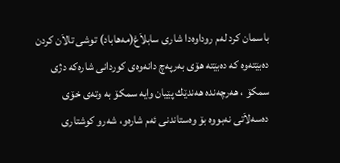باسمان كرد له‌م روداوه‌دا شاری‌ سابلاَغ(مه‌هاباد) توشی‌ تالاَن كردن ده‌بێته‌وه‌ كه‌ ده‌بێته‌ هۆی‌ به‌رپه‌چ دانه‌وه‌ی‌ كوردانی‌ شاره‌كه‌ دژی‌ سمكۆ ، هه‌رچه‌نده‌ هه‌ندێك پێیان وایه‌ سمكۆ به‌ وته‌ی‌ خۆی‌ ده‌سه‌لاَتی‌ نه‌بووه‌ بۆ وه‌ستاندنی‌ ئه‌م شاره‌و، شه‌رو كوشتاری‌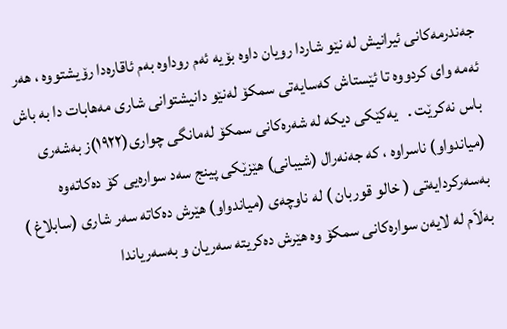جه‌ندرمه‌كانی‌ ئیرانیش له‌ نێو شاردا رویان داوه‌ بۆیه‌ ئه‌م روداوه‌ به‌م ئاقاره‌دا رۆیشتووه‌ ، هه‌ر ئه‌مه‌ وای‌ كردووه‌ تا ئێستاش كه‌سایه‌تی‌ سمكۆ له‌نێو دانیشتوانی‌ شاری‌ مه‌هابات دا به‌ باش باس نه‌كرێت .   یه‌كێكی‌ دیكه‌ له‌ شه‌ره‌كانی‌ سمكۆ له‌مانگی‌ چواری‌(١٩٢٢)ز به‌شه‌ری‌ (میاندواو) ناسراوه‌ ، كه‌ جه‌نه‌رال (شیبانی‌) هێزێكی‌ پینج سه‌د سواره‌یی‌ كۆ ده‌كاته‌وه‌ به‌سه‌ركردایه‌تی‌ ( خالو قوربان ) له‌ ناوچه‌ی‌ (میاندواو) هێرش ده‌كاته‌ سه‌ر شاری‌ (سابلاغ ) به‌لاَم له‌ لایه‌ن سواره‌كانی‌ سمكۆ وه‌ هێرش ده‌كریته‌ سه‌ریان و به‌سه‌ریاندا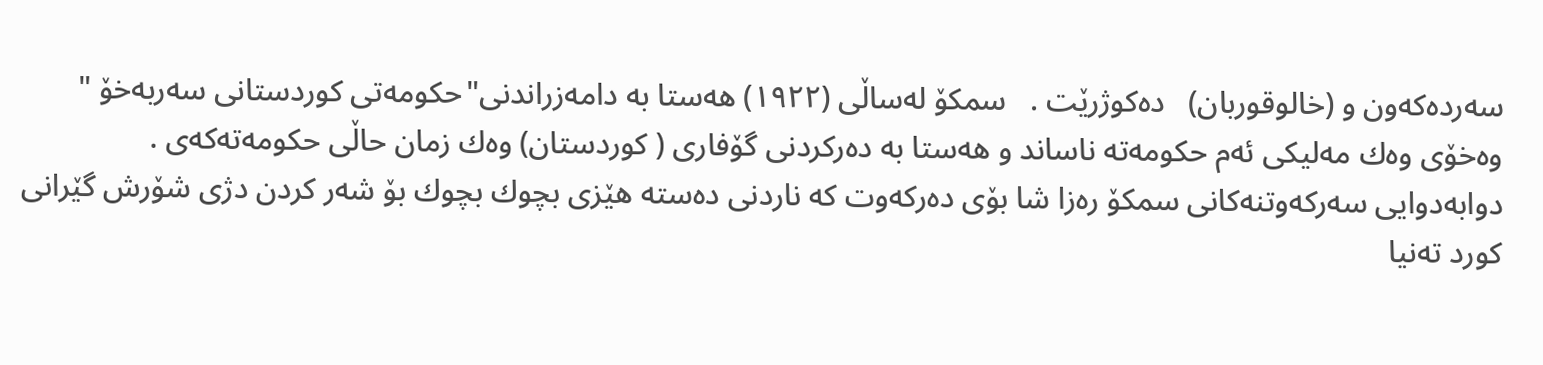سه‌رده‌كه‌ون و (خالوقوربان)   ده‌كوژرێت .   سمكۆ له‌ساڵی‌ (١٩٢٢) هه‌ستا به‌ دامه‌زراندنی‌"حكومه‌تی‌ كوردستانی‌ سه‌ربه‌خۆ " وه‌خۆی‌ وه‌ك مه‌لیكی‌ ئه‌م حكومه‌ته‌ ناساند و هه‌ستا به‌ ده‌ركردنی‌ گۆفاری‌ ( كوردستان) وه‌ك زمان حاڵی‌ حكومه‌ته‌كه‌ی‌ .   دوابه‌دوایی‌ سه‌ركه‌وتنه‌كانی‌ سمكۆ ره‌زا شا بۆی‌ ده‌ركه‌وت كه‌ ناردنی‌ ده‌سته‌ هێزی‌ بچوك بچوك بۆ شه‌ر كردن دژی‌ شۆرش گێرانی‌ كورد ته‌نیا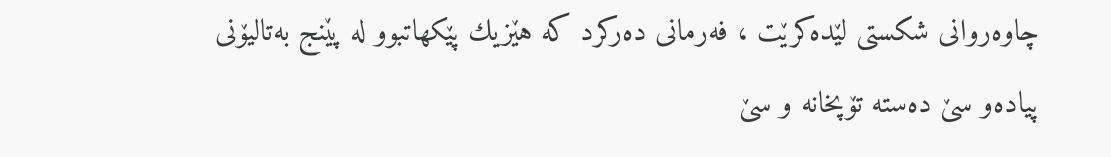چاوه‌روانی‌ شكستی‌ لێده‌كرێت ، فه‌رمانی‌ ده‌ركرد كه‌ هێزیك پێكهاتبوو له‌ پێنج به‌تالیۆنی‌ پیاده‌و سێ‌ ده‌سته‌ تۆپخانه‌ و سێ‌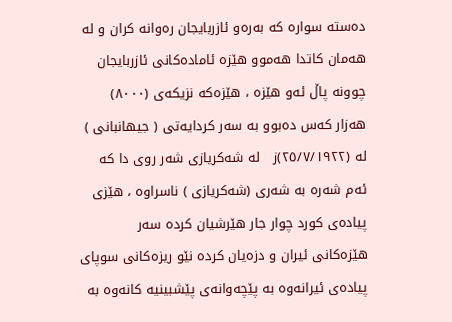ده‌سته‌ سواره‌ كه‌ به‌ره‌و ئازربایجان ره‌وانه‌ كران و له‌ هه‌مان كاتدا هه‌موو هێزه‌ ئاماده‌كانی‌ ئازربایجان چوونه‌ پاڵ ئه‌و هێزه‌ ، هێزه‌كه‌ نزیكه‌ی‌ (٨٠٠٠) هه‌زار كه‌س ده‌بوو به‌ سه‌ر كردایه‌تی‌ ( جیهانبانی‌ ) له‌ (٢٥/٧/١٩٢٢)ز   له‌ شه‌كریازی‌ شه‌ر روی‌ دا كه‌ ئه‌م شه‌ره‌ به‌ شه‌ری‌ (شه‌كریازی‌ ) ناسراوه‌ ، هێزی‌ پیاده‌ی‌ كورد چوار جار هێرشیان كرده‌ سه‌ر هێزه‌كانی‌ ئیران و دزه‌یان كرده‌ نێو ریزه‌كانی‌ سوپای‌ پیاده‌ی‌ ئیرانه‌وه‌ به‌ پێچه‌وانه‌ی‌ پێشبینیه‌ كانه‌وه‌ به‌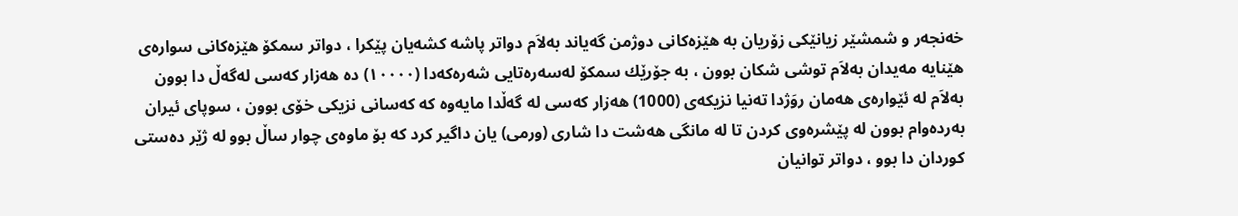خه‌نجه‌ر و شمشێر زیانێكی‌ زۆریان به‌ هێزه‌كانی‌ دوژمن گه‌یاند به‌لاَم دواتر پاشه‌ كشه‌یان پێكرا ، دواتر سمكۆ هێزه‌كانی‌ سواره‌ی‌ هێنایه‌ مه‌یدان به‌لاَم توشی‌ شكان بوون ، به‌ جۆرێك سمكۆ له‌سه‌ره‌تایی‌ شه‌ره‌كه‌دا (١٠٠٠٠) ده‌ هه‌زار كه‌سی‌ له‌گه‌ڵ دا بوون به‌لاَم له‌ ئێواره‌ی‌ هه‌مان روَژدا ته‌نیا نزیكه‌ی‌ (1000) هه‌زار كه‌سی‌ له‌ گه‌ڵدا مایه‌وه‌ كه‌ كه‌سانی‌ نزیكی‌ خۆی‌ بوون ، سوپای‌ ئیران به‌رده‌وام بوون له‌ پێشره‌وی‌ كردن تا له‌ مانگی‌ هه‌شت دا شاری‌ (ورمی‌) یان داگیر كرد كه‌ بۆ ماوه‌ی‌ چوار ساڵ بوو له‌ ژێر ده‌ستی‌ كوردان دا بوو ، دواتر توانیان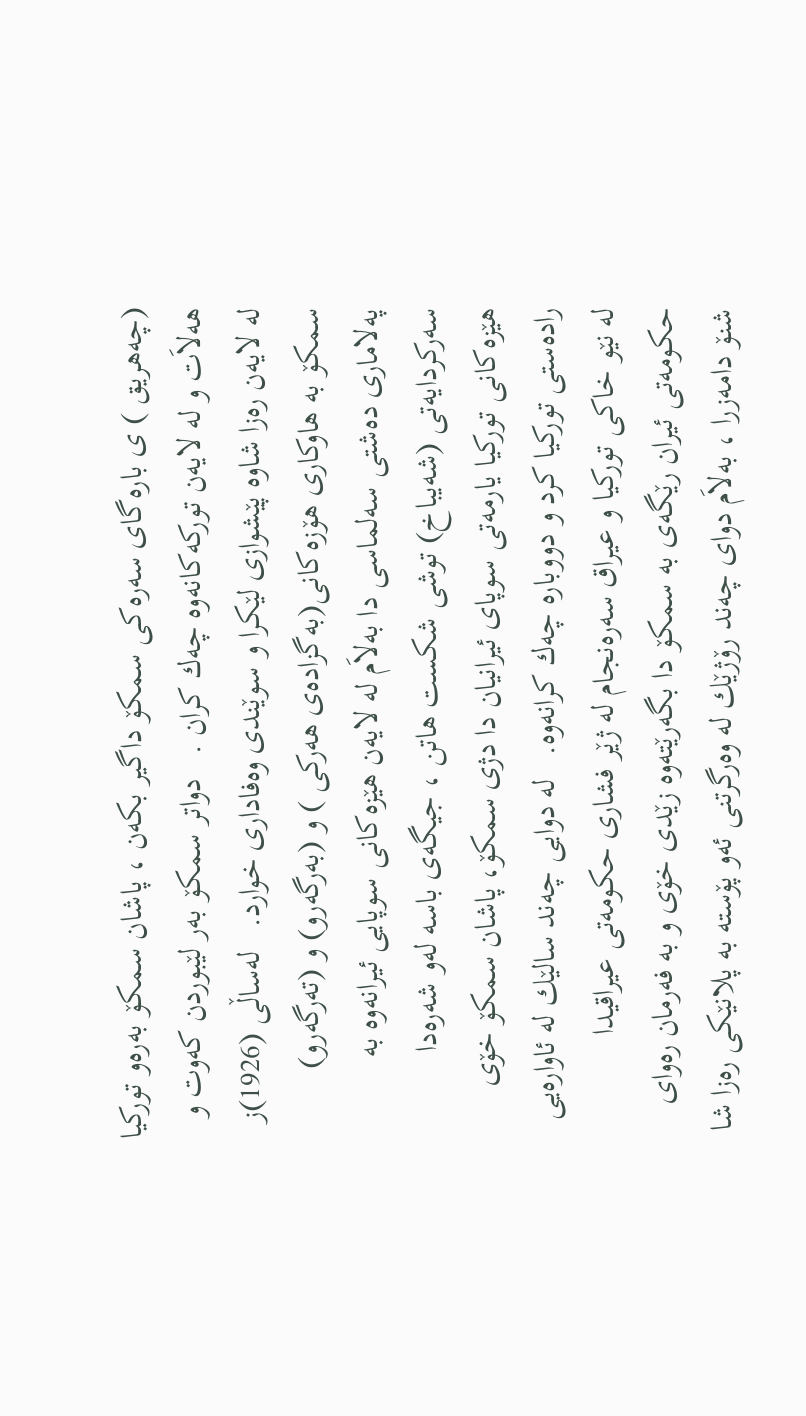(چه‌هریق ) ی‌ باره‌گای‌ سه‌ره‌كی‌ سمكۆ داگیر بكه‌ن ، پاشان سمكۆ به‌ره‌و توركیا هه‌لاَت و له‌ لایه‌ن توركه‌كانه‌وه‌ چه‌ك كران .   دواتر سمكۆ به‌ر لێبوردن كه‌وت و له‌ لایه‌ن ره‌زا شاوه‌ پێشوازی‌ لێكرا و سوێندی‌ وه‌فاداری‌ خوارد.   له‌ساڵی‌ (1926)ز سمكۆ به‌ هاوكاری‌ هۆزه‌كانی‌(به‌گزاده‌ی‌ هه‌ركی‌ ) و (به‌رگه‌رو) و (ته‌رگه‌رو) په‌لاماری‌ ده‌شتی‌ سه‌لماسی‌ دا به‌لاَم له‌ لایه‌ن هێزه‌كانی‌ سوپایی‌ ئیرانه‌وه‌ به‌ سه‌ركردایه‌تی‌ (شه‌یباخ) توشی‌ شكست هاتن ، جیگه‌ی‌ باسه‌ له‌و شه‌ره‌دا هێزه‌كانی‌ توركیا یارمه‌تی‌ سوپای ئیرانیان دا دژی‌ سمكۆ، پاشان سمكۆ خۆی‌ راده‌ستی‌ توركیا كرد و دووباره‌ چه‌ك كرانه‌وه‌.   له‌ دوایی‌ چه‌ند سالێك له‌ ئاواره‌یی‌ له‌ نێو خاكی‌ توركیا و عیراق سه‌ره‌نجام له‌ ژێر فشاری‌ حكومه‌تی‌ عیراقیدا حكومه‌تی‌ ئیران رێگه‌ی‌ به‌ سمكۆ دا بگه‌رێته‌وه‌ زێدی‌ خۆی‌ و به‌ فه‌رمان ره‌وای‌ شنۆ دامه‌زرا ، به‌لاَم دوای‌ چه‌ند رۆژێك له‌ وه‌رگرتنی‌ ئه‌و پۆسته‌ به‌ پلانێكی‌ ره‌زا شا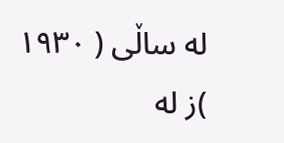له‌ ساڵی‌ ( ١٩٣٠ )ز له‌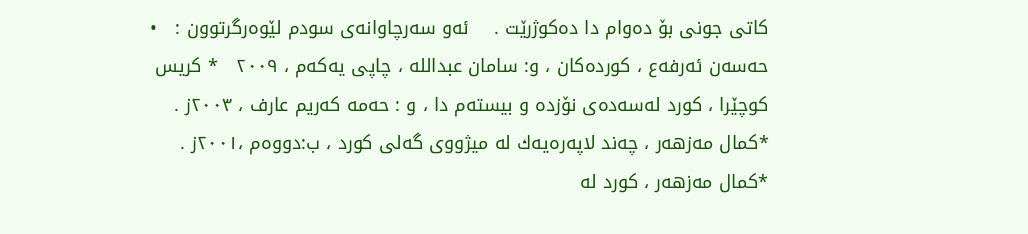كاتی‌ جونی‌ بۆ ده‌وام دا ده‌كوژرێت .    ئه‌و سه‌رچاوانه‌ی‌ سودم لێوه‌رگرتوون :   • حه‌سه‌ن ئه‌رفه‌ع ، كورده‌كان ، و: سامان عبدالله ، چاپی‌ یه‌كه‌م ، ٢٠٠٩   * كریس كوچێرا ، كورد له‌سه‌ده‌ی‌ نۆزده‌ و بیسته‌م دا ، و : حه‌مه‌ كه‌ریم عارف ، ٢٠٠٣ز .   *كمال مه‌زهه‌ر ، چه‌ند لاپه‌ره‌یه‌ك له‌ میژووی‌ گه‌لی‌ كورد ، ب:دووه‌م ،٢٠٠١ز .   *كمال مه‌زهه‌ر ، كورد له‌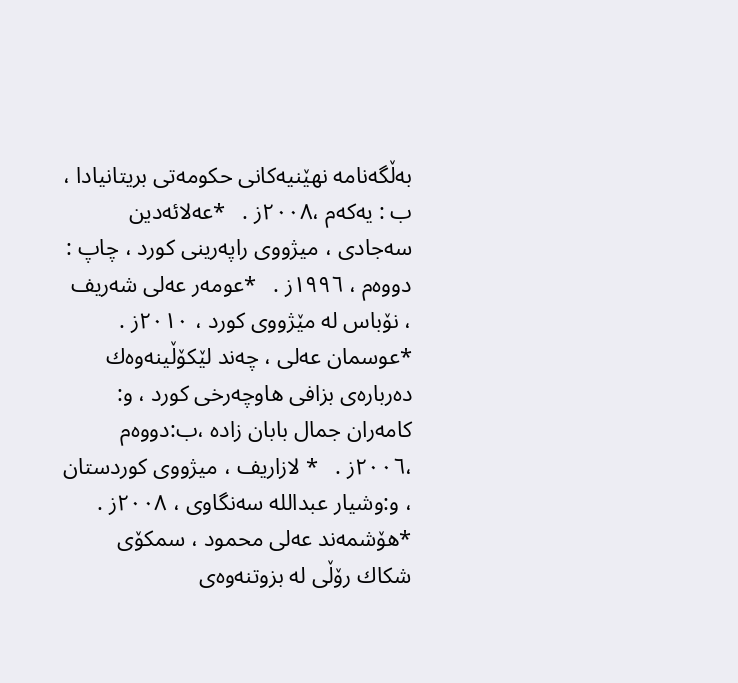به‌ڵگه‌نامه‌ نهێنیه‌كانی‌ حكومه‌تی‌ بریتانیادا ، ب : یه‌كه‌م ،٢٠٠٨ز .   *عه‌لائه‌دین سه‌جادی‌ ، میژووی‌ راپه‌رینی‌ كورد ، چاپ : دووه‌م ، ١٩٩٦ز .   *عومه‌ر عه‌لی‌ شه‌ریف ، نۆباس له‌ مێژووی‌ كورد ، ٢٠١٠ز .   *عوسمان عه‌لی‌ ، چه‌ند لێكۆڵینه‌وه‌ك ده‌رباره‌ی‌ بزافی‌ هاوچه‌رخی‌ كورد ، و: كامه‌ران جمال بابان زاده‌ ،ب:دووه‌م ،٢٠٠٦ز .   * لازاریف ، میژووی‌ كوردستان ، و:وشیار عبدالله سه‌نگاوی‌ ، ٢٠٠٨ز .   *هۆشمه‌ند عه‌لی‌ محمود ، سمكۆی‌ شكاك رۆڵی‌ له‌ بزوتنه‌وه‌ی‌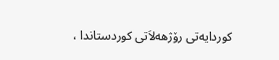كوردایه‌تی‌ رۆژهه‌لاَتی‌ كوردستاندا ،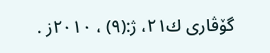گۆڤاری‌ ك٢١، ژ:(٩) ، ٢٠١٠ز .